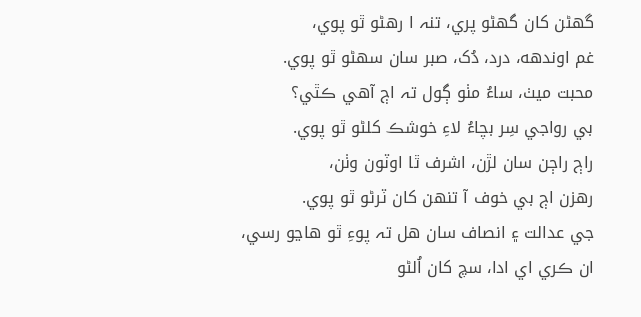گهڻن کان گهڻو پري، تنہ ا رهڻو ٿو پوي،
غم اوندهه، درد، دُک، صبر سان سھڻو ٿو پوي.
محبت ميٺ، ساءُ مٺو ڳول تہ اڄ آهي ڪٿي؟
بي رواجي سِر بچاءُ لاءِ خوشڪ کلڻو ٿو پوي.
راڄ راڄن سان لڙن، اشرف ٿا اوٽون وٺن،
رهزن اڄ بي خوف آ تنھن کان ٽرڻو ٿو پوي.
جي عدالت ۽ انصاف سان هل تہ پوءِ ٿو هاڃو رسي،
ان ڪري اي ادا، سچ کان اُلڻو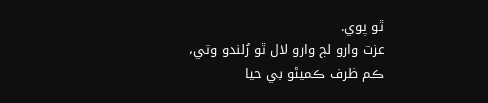ٿو پوي.
عزت وارو لڄ وارو لال ٿو رُلندو وتي،
ڪم ظرف ڪميڻو بي حيا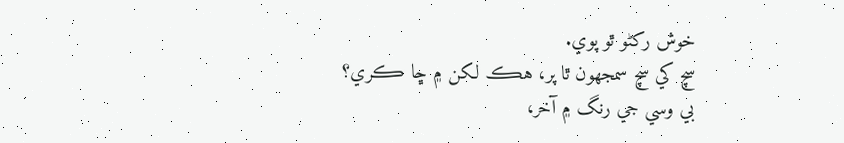خوش رکڻو ٿو پوي.
سچ کي سچ سمجهون ٿا پر، هڪ لکن ۾ ڇا ڪري؟
بي وسي جي رنگ ۾ آخر،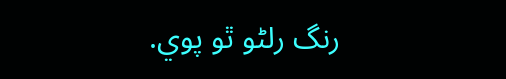رنگ رلڻو ٿو پوي.